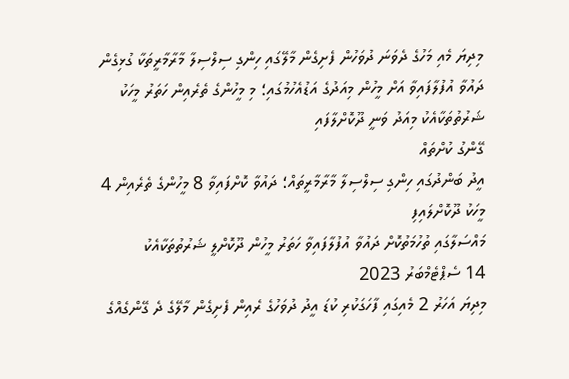މިދިޔަ މެއި މަހުގެ ދެވަނަ ދުވަހުން ފެށިގެން މާލޭގައި ހިންގި ސިލްސިލާ މާރާމާރީތަކާ ގުޅިގެން ދައުވާ އުފުލާފައިވާ އަށް މީހުން މިއަދުގެ އަޑުއެހުމުގައި؛ މި މީހުންގެ ތެރެއިން ހަތަރު މީހަކު ޝަރުތުތަކާއެކު މިއަދު ވަނީ ދޫކޮށްލާފައި
ގޭންގު ކުށްތައް
އީދު ބަންދުގައި ހިންގި ސިލްސިލާ މާރާމާރީތައް؛ ދައުވާ ކޮށްފައިވާ 8 މީހުންގެ ތެރެއިން 4 މީހަކު ދޫކޮށްލައިފި
މައްސަލާގައި ތުހުމަތުކޮށް ދައުވާ އުފުލާފައިވާ ހަތަރު މީހުން ދޫކޮށްލީ ޝަރުތުތަކާއެކު
14 ސެޕްޓެމްބަރު 2023
މިދިޔަ އަހަރު 2 މެއިގައި ފާހަގަކުރި ކުޑަ އީދު ދުވަހުގެ ރެއިން ފެށިގެން މާލޭގެ ދެ ގޭންގެއްގެ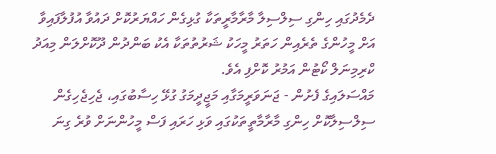ދެމެދުގައި ހިންގި ސިލްސިލާ މާރާމާރީތަކާ ގުޅިގެން ހައްޔަރުކޮށް ދައުވާ އުފުލާފައިވާ އަށް މީހުންގެ ތެރެއިން ހަތަރު މީހަކު ޝަރުތުތަކާ އެކު ބަންދުން ދޫކޮށްލަން މިއަދު ކްރިމިނަލް ކޯޓުން އަމުރު ކޮށްފި އެވެ.
މައްސަލައިގެ ފެށުން - ޖަނަވަރީމަގާއި މަޖީދީމަގު ގުޅޭ ހިސާބުގައި، ޖެހިޖެހިގެން ސިލްސިލާކޮށް ހިންގި މާރާމާތީތަކުގައި ވަޅި ހަރައި ފަސް މީހުންނަށް ވުރެ ގިނަ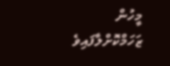މީހުން ޒަހަމްކޮށްލާފައިވެ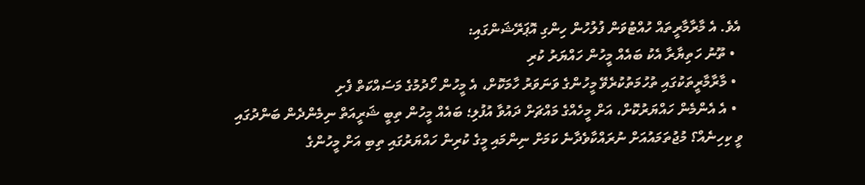އެވެ. އެ މާރާމާރީތައް ހުއްޓުވަން ފުލުހުން ހިންގި އޮޕަރޭޝަންގައި:
  • ތޫނު ހަތިޔާރާ އެކު ބައެއް މީހުން ހައްޔަރު ކުރި
  • މާރާމާރީތަކުގައި ތުހުމަތުކުރެވޭ މީހުންގެ ވަނަވަރު ހާމަކޮށް، އެ މީހުން ހޯދުމުގެ މަސައްކަތް ފެށި
  • އެ އެންމެން ހައްޔަރުކޮށް، އަށް މީހެއްގެ މައްޗަށް ދައުވާ އުފުލި؛ ބައެއް މީހުން ތިބީ ޝަރީއަތް ނިމެންދެން ބަންދުގައި
ވީ ކިހިނެއް؟ މުޖުތަމައުއަށް ނުރައްކާވެދާނެ ކަމަށް ނިންމައި މީގެ ކުރިން ހައްޔަރުގައި ތިބި އަށް މީހުންގެ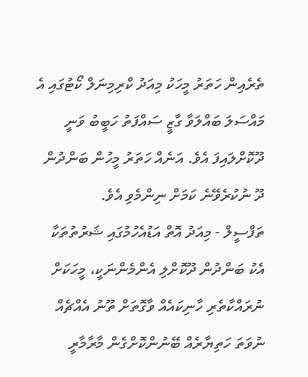ތެރެއިން ހަތަރު މީހަކު މިއަދު ކްރިމިނަލް ކޯޓުގައި އެ މައްސަލަ ބައްލަވާ ގާޒީ ސައްފަތު ހަބީބު ވަނީ ދޫކޮށްލައިފަ އެވެ. އަނެއް ހަތަރު މީހުން ބަންދުން ދޫ ނުކުރެވޭނެ ކަމަށް ނިންމެވި އެވެ.
ތަފްސީލް - މިއަދު އޮތް އަޑުއެހުމުގައި ޝަރުތުތަކާ އެކު ބަންދުން ދޫކޮށްލި އެންމެންނަކީ، މީހަކަށް ނުރައްކާތެރި ހާނިކައެއް ވާގޮތަށް ތޫނު އެއްޗެއް ނުވަތަ ހަތިޔާރެއް ބޭނުންކޮށްގެން މާރާމާރީ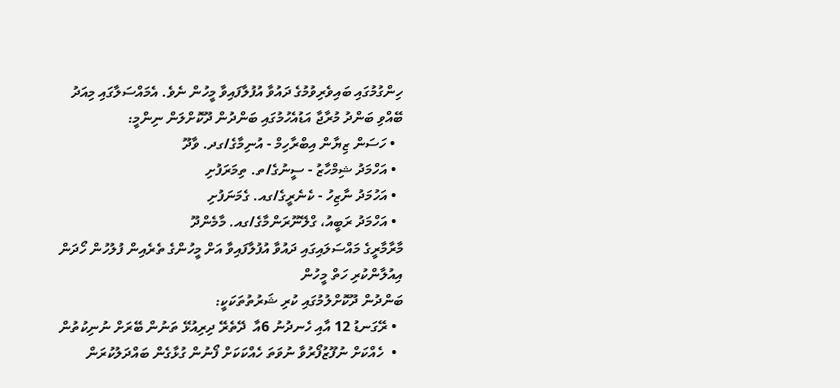ހިންގުމުގައި ބައިވެރިވުމުގެ ދައުވާ އުފުލާފައިވާ މީހުން ނެވެ. އެމައްސަލާގައި މިއަދު ބޭއްވި ބަންދު މުރާޖާ އަޑުއެހުމުގައި ބަންދުން ދޫކޮށްލަން ނިންމީ:
  • ހަސަން ޒިޔާން އިބްރާހިމް - އުނިމާގެ/ގދ. ވާދޫ
  • އަހްމަދު ޝިމްހާޒު - ސީނުގެ/ތ. ތިމަރަފުށި
  • އަހުމަދު ނާޒިހު - ކެނެރީގެ/ގއ. ގެމަނަފުށި
  • އަހްމަދު ރަބީއު، ގްލޭނޫރަންމާގެ/ގއ. މާމެންދޫ
މާރާމާރީގެ މައްސަލައިގައި ދައުވާ އުފުލާފައިވާ އަށް މީހުންގެ ތެރެއިން ފުލުހުން ހޯދަން އިއުލާންކުރި ހަތް މީހުން
ބަންދުން ދޫކޮށްލުމުގައި ކުރި ޝަރުތުތަކަކީ:
  • ރޭގަނޑު 12 އާއި ހެނދުނު 6އާ  ދޭތެރޭ ދިރިއުޅޭ ތަނުން ބޭރަށް ނުނިކުތުން
  •  ހެއްކަށް ނުފޫޒުފޯރުވާ ނުވަތަ ހެއްކަކަށް ފޯނުން ގުޅާގެން ބައްދަލުކުރަން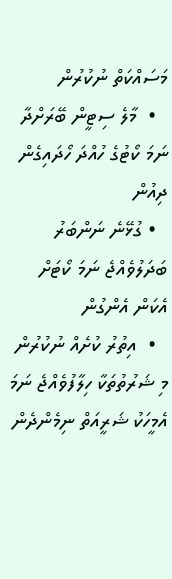މަސައްކަތް ނުކުރުން
  •  މާލެ ސިޓީން ބޭރަށްދާ ނަމަ ކޯޓުގެ ހުއްދަ ހޯދައިގެން ދިއުން
  • ގުޅޭނެ ނަންބަރު ބަދަލުވެއްޖެ ނަމަ ކޯޓަށް އެކަން އެންގުން
  •  އިތުރު ކުށެއް ނުކުރުން
މި ޝަރުތުތަކާ ހިލާފުވެއްޖެ ނަމަ އެމީހަކު ޝަރީއަތް ނިމެންދެން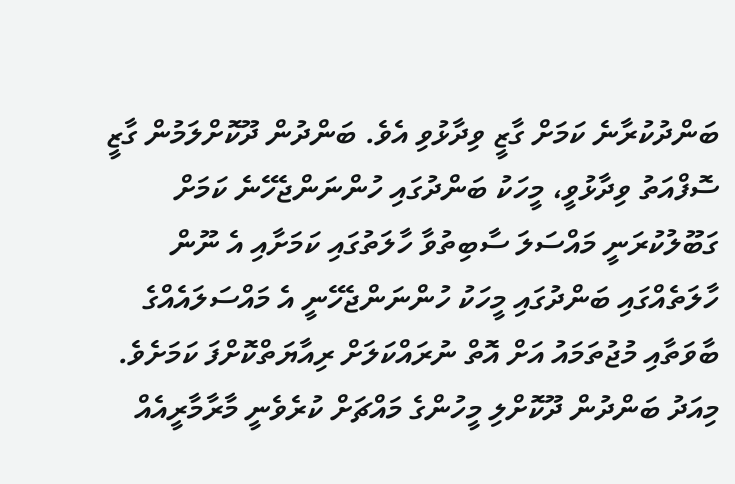ބަންދުކުރާނެ ކަމަށް ގާޒީ ވިދާޅުވި އެވެ. ބަންދުން ދޫކޮށްލަމުން ގާޒީ ސޮފްއަތު ވިދާޅުވީ، މީހަކު ބަންދުގައި ހުންނަންޖެހޭނެ ކަމަށް ގަބޫލުކުރަނީ މައްސަލަ ސާބިތުވާ ހާލަތުގައި ކަމަށާއި އެ ނޫން ހާލަތެއްގައި ބަންދުގައި މީހަކު ހުންނަންޖެހޭނީ އެ މައްސަލައެއްގެ ބާވަތާއި މުޖުތަމައު އަށް އޮތް ނުރައްކަލަށް ރިއާޔަތްކޮށްފަ ކަމަށެވެ. މިއަދު ބަންދުން ދޫކޮށްލި މީހުންގެ މައްޗަށް ކުރެވެނީ މާރާމާރީއެއް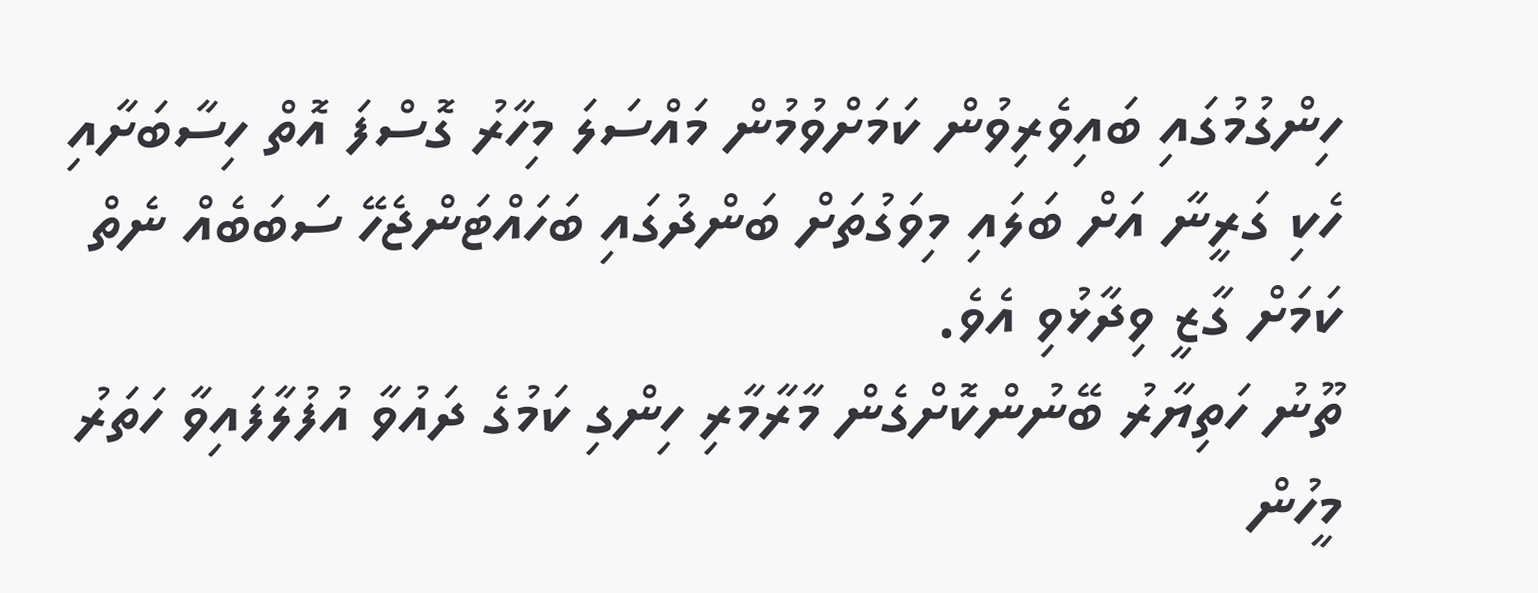ހިންގުމުގައި ބައިވެރިވުން ކަމަށްވުމުން މައްސަލަ މިހާރު ގޮސްފަ އޮތް ހިސާބަށާއި ހެކި ގަރީނާ އަށް ބަލައި މިވަގުތަށް ބަންދުގައި ބަހައްޓަންޖެހޭ ސަބަބެއް ނެތް ކަމަށް ގާޒީ ވިދާޅުވި އެވެ.
ތޫނު ހަތިޔާރު ބޭނުންކޮށްގެން މާރާމާރި ހިންގި ކަމުގެ ދައުވާ އުފުލާފައިވާ ހަތަރު މީހުން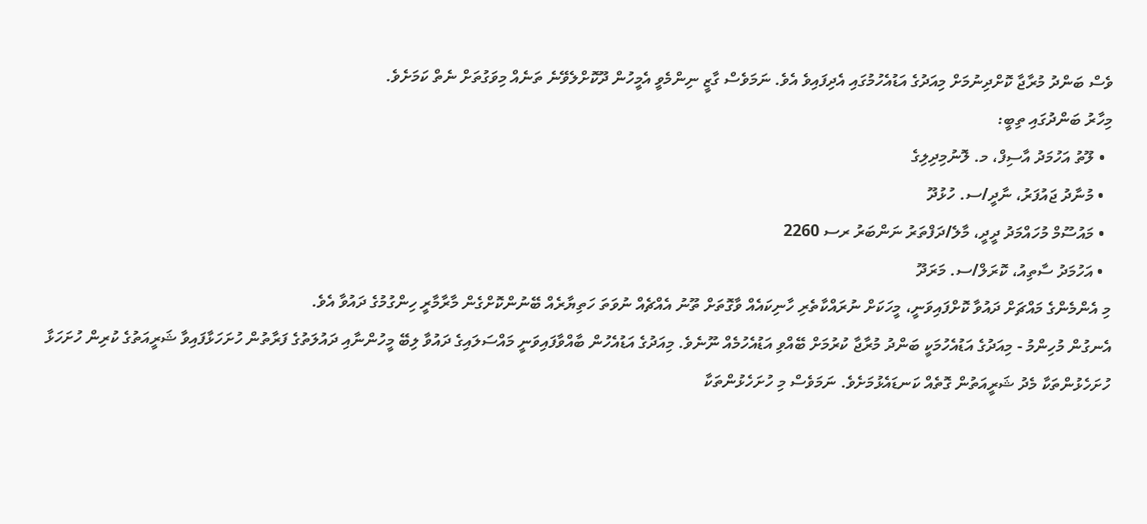ވެސް ބަންދު މުރާޖާ ކޮށްދިނުމަށް މިއަދުގެ އަޑުއެހުމުގައި އެދިފައިވެ އެވެ. ނަމަވެސް ގާޒީ ނިންމެވީ އެމީހުން ދޫކޮށްލެވޭނެ ތަނެއް މިވަގުތަށް ނެތް ކަމަށެވެ.
މިހާރު ބަންދުގައި ތިބީ:
  • ލޫތު އަހުމަދު އާސިފް، މ. ލޮނުމިދިލިގެ
  • މުނާދު ޖައުފަރު، ނާދީ/ސ. ހުޅުދޫ
  • މައުސޫމް މުހައްމަދު ދީދީ، މާލެ/ދަފްތަރު ނަންބަރު ރސ 2260
  • އަހުމަދު ސާތިއު، ކޮރަލް/ސ. މަރަދޫ
މި އެންމެންގެ މައްޗަށް ދައުވާ ކޮށްފައިވަނީ، މީހަކަށް ނުރައްކާތެރި ހާނިކައެއް ވާގޮތަށް ތޫނު އެއްޗެއް ނުވަތަ ހަތިޔާރެއް ބޭނުންކޮށްގެން މާރާމާރީ ހިންގުމުގެ ދައުވާ އެވެ.
އެނގުން މުހިންމު - މިއަދުގެ އަޑުއެހުމަކީ ބަންދު މުރާޖާ ކުރުމަށް ބޭއްވި އަޑުއެހުމެއް ނޫނެވެ. މިއަދުގެ އަޑުއެހުން ބާއްވާފައިވަނީ މައްސަލައިގެ ދައުވާ ލިބޭ މީހުންނާއި ދައުލަތުގެ ފަރާތުން ހުށަހަޅާފައިވާ ޝަރީއަތުގެ ކުރިން ހުށަހަޅާ ހުށަހެޅުންތަކާ މެދު ޝަރީއަތުން ގޮތެއް ކަނޑައެޅުމަށެވެ. ނަމަވެސް މި ހުށަހެޅުންތަކާ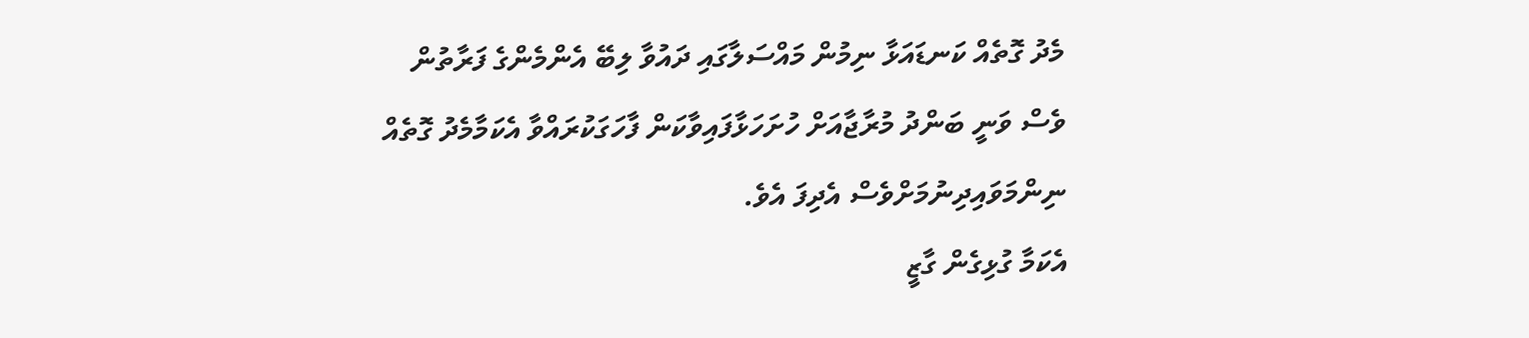މެދު ގޮތެއް ކަނޑައަޅާ ނިމުން މައްސަލާގައި ދައުވާ ލިބޭ އެންމެންގެ ފަރާތުން ވެސް ވަނީ ބަންދު މުރާޖާއަށް ހުށަހަޅާފައިވާކަން ފާހަގަކުރައްވާ އެކަމާމެދު ގޮތެއް ނިންމަވައިދިނުމަށްވެސް އެދިފަ އެވެ.
އެކަމާ ގުޅިގެން ގާޒީ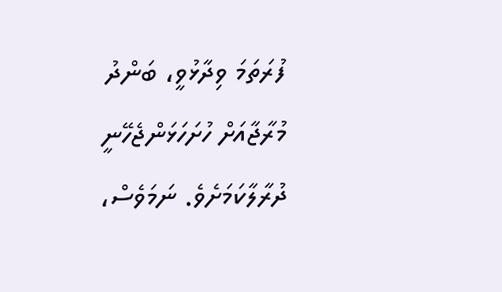ފުރަތަމަ ވިދާޅުވީ، ބަންދު މުރާޖާއަށް ހުށަހަޅަންޖެހޭނީ ދުރާލާކަމަށެވެ. ނަމަވެސް،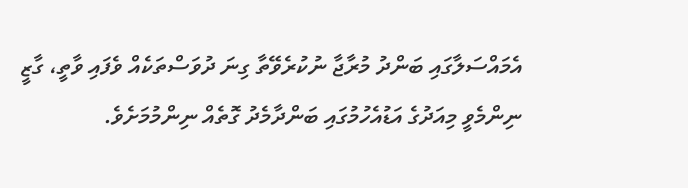އެމައްސަލާގައި ބަންދު މުރާޖާ ނުކުރެވޭތާ ގިނަ ދުވަސްތަކެއް ވެފައި ވާތީ، ގާޒީ ނިންމެވީ މިއަދުގެ އަޑުއެހުމުގައި ބަންދާމެދު ގޮތެއް ނިންމުމަށެވެ.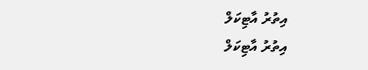އިތުރު އާޓިކަލް
އިތުރު އާޓިކަލް